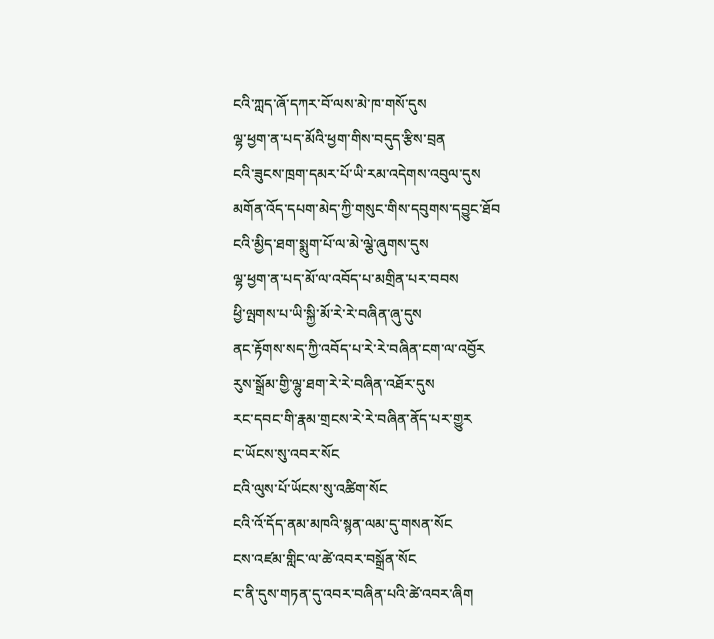ངའི་ཀླད་ཞོ་དཀར་བོ་ལས་མེ་ཁ་གསོ་དུས
ལྷ་ཕྱག་ན་པད་མོའི་ཕྱག་གིས་བདུད་རྩིས་བྲན
ངའི་ཟུངས་ཁྲག་དམར་པོ་ཡི་རམ་འདེགས་འབུལ་དུས
མགོན་འོད་དཔག་མེད་ཀྱི་གསུང་གིས་དབུགས་དབྱུང་ཐོབ
ངའི་མྱིད་ཐག་སྨུག་པོ་ལ་མེ་ལྕེ་ཞུགས་དུས
ལྷ་ཕྱག་ན་པད་མོ་ལ་འབོད་པ་མགྲིན་པར་བབས
ཕྱི་ལྤགས་པ་ཡི་སྐྱི་མོ་རེ་རེ་བཞིན་ཞུ་དུས
ནང་རྟོགས་སད་ཀྱི་འབོད་པ་རེ་རེ་བཞིན་ངག་ལ་འབྱོར
རུས་སྒྲོམ་གྱི་ལྷུ་ཐག་རེ་རེ་བཞིན་འཐོར་དུས
རང་དབང་གི་རྣམ་གྲངས་རེ་རེ་བཞིན་ནོད་པར་གྱུར
ང་ཡོངས་སུ་འབར་སོང
ངའི་ལུས་པོ་ཡོངས་སུ་འཚིག་སོང
ངའི་འོ་དོད་ནམ་མཁའི་སྙན་ལམ་དུ་གསན་སོང
ངས་འཛམ་གླིང་ལ་ཚེ་འབར་བསྒྲོན་སོང
ང་ནི་དུས་གཏན་དུ་འབར་བཞིན་པའི་ཚེ་འབར་ཞིག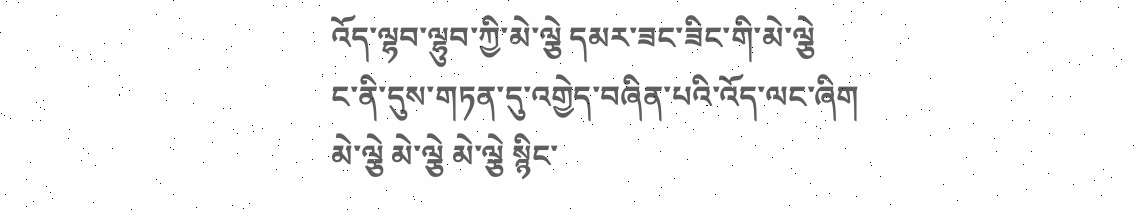འོད་ལྷབ་ལྷུབ་ཀྱི་མེ་ལྕེ དམར་ཟང་ཟིང་གི་མེ་ལྕེ
ང་ནི་དུས་གཏན་དུ་འགྱེད་བཞིན་པའི་འོད་ལང་ཞིག
མེ་ལྕེ མེ་ལྕེ མེ་ལྕེ སྙིང་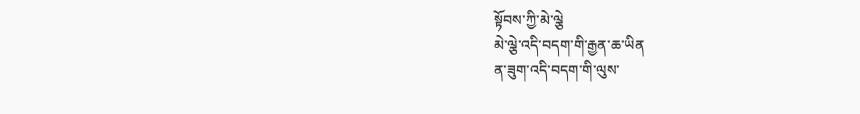སྟོབས་ཀྱི་མེ་ལྕེ
མེ་ལྕེ་འདི་བདག་གི་རྒྱན་ཆ་ཡིན
ན་ཟུག་འདི་བདག་གི་ལུས་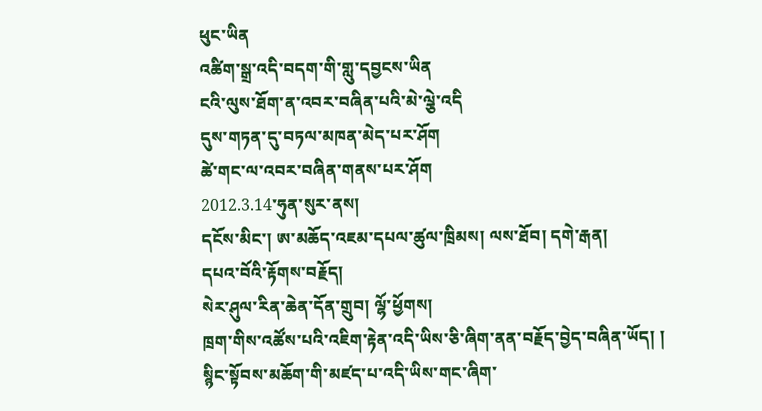ཕུང་ཡིན
འཚིག་སྒྲ་འདི་བདག་གི་གླུ་དབྱངས་ཡིན
ངའི་ལུས་ཐོག་ན་འབར་བཞིན་པའི་མེ་ལྕེ་འདི
དུས་གཏན་དུ་བཏལ་མཁན་མེད་པར་ཤོག
ཚེ་གང་ལ་འབར་བཞིན་གནས་པར་ཤོག
2012.3.14་ཧུན་སུར་ནས།
དངོས་མིང་། ཨ་མཆོད་འཇམ་དཔལ་ཚུལ་ཁྲིམས། ལས་ཐོབ། དགེ་རྒན།
དཔའ་བོའི་རྟོགས་བརྗོད།
སེར་ཤུལ་རིན་ཆེན་དོན་གྲུབ། ལྷོ་ཕྱོགས།
ཁྲག་གིས་འཚོས་པའི་འཇིག་རྟེན་འདི་ཡིས་ཅི་ཞིག་ནན་བརྗོད་བྱེད་བཞིན་ཡོད། །
སྙིང་སྟོབས་མཆོག་གི་མཛད་པ་འདི་ཡིས་གང་ཞིག་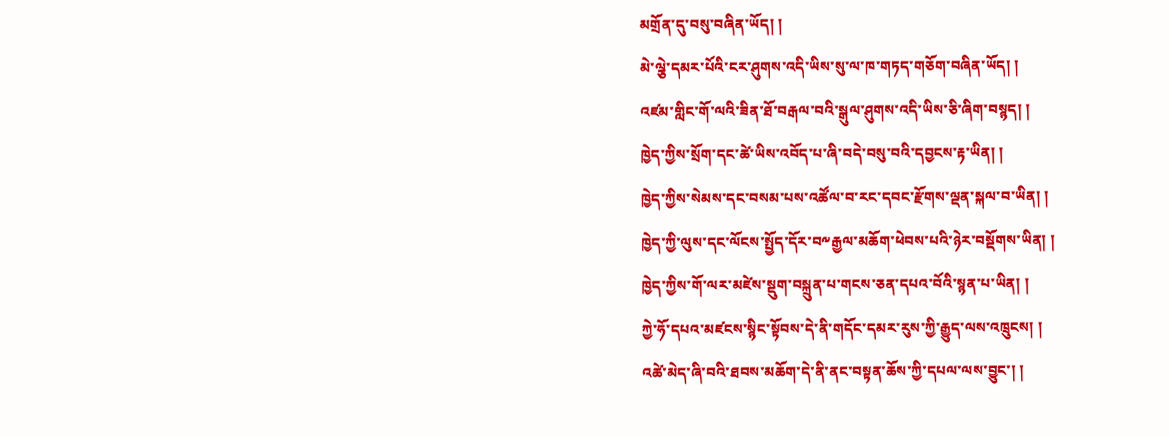མགྲོན་དུ་བསུ་བཞིན་ཡོད། །
མེ་ལྕེ་དམར་པོའི་ངར་ཤུགས་འདི་ཡིས་སུ་ལ་ཁ་གཏད་གཅོག་བཞིན་ཡོད། །
འཛམ་གླིང་གོ་ལའི་ཟིན་ཐོ་བརྒལ་བའི་སྒུལ་ཤུགས་འདི་ཡིས་ཅི་ཞིག་བསྙད། །
ཁྱེད་ཀྱིས་སྲོག་དང་ཚེ་ཡིས་འབོད་པ་ཞི་བདེ་བསུ་བའི་དབྱངས་རྟ་ཡིན། །
ཁྱེད་ཀྱིས་སེམས་དང་བསམ་པས་འཚོལ་བ་རང་དབང་རྫོགས་ལྡན་སྐལ་བ་ཡིན། །
ཁྱེད་ཀྱི་ལུས་དང་ལོངས་སྤྱོད་དོར་བ༸རྒྱལ་མཆོག་ཕེབས་པའི་ཉེར་བསྡོགས་ཡིན། །
ཁྱེད་ཀྱིས་གོ་ལར་མཛེས་སྡུག་བསྐྲུན་པ་གངས་ཅན་དཔའ་བོའི་སྙན་པ་ཡིན། །
ཀྱེ་ཧོ་དཔའ་མཛངས་སྙིང་སྟོབས་དེ་ནི་གདོང་དམར་རུས་ཀྱི་རྒྱུད་ལས་འཁྲུངས། །
འཚེ་མེད་ཞི་བའི་ཐབས་མཆོག་དེ་ནི་ནང་བསྟན་ཆོས་ཀྱི་དཔལ་ལས་བྱུང་། །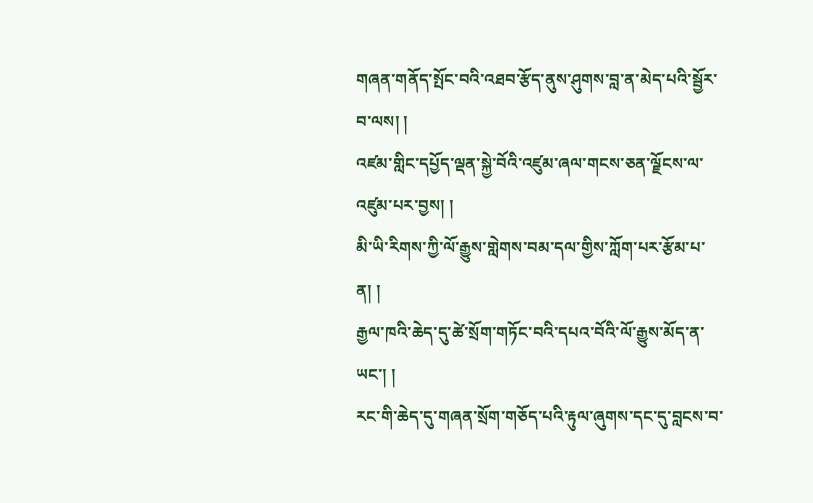གཞན་གནོད་སྤོང་བའི་འཐབ་རྩོད་ནུས་ཤུགས་བླ་ན་མེད་པའི་སྦྱོར་བ་ལས། །
འཛམ་གླིང་དཔྱོད་ལྡན་སྐྱེ་བོའི་འཛུམ་ཞལ་གངས་ཅན་ལྗོངས་ལ་འཛུམ་པར་བྱས། །
མི་ཡི་རིགས་ཀྱི་ལོ་རྒྱུས་གླེགས་བམ་དལ་གྱིས་ཀློག་པར་རྩོམ་པ་ན། །
རྒྱལ་ཁའི་ཆེད་དུ་ཚེ་སྲོག་གཏོང་བའི་དཔའ་བོའི་ལོ་རྒྱུས་མོད་ན་ཡང་། །
རང་གི་ཆེད་དུ་གཞན་སྲོག་གཅོད་པའི་རྟུལ་ཞུགས་དང་དུ་བླངས་བ་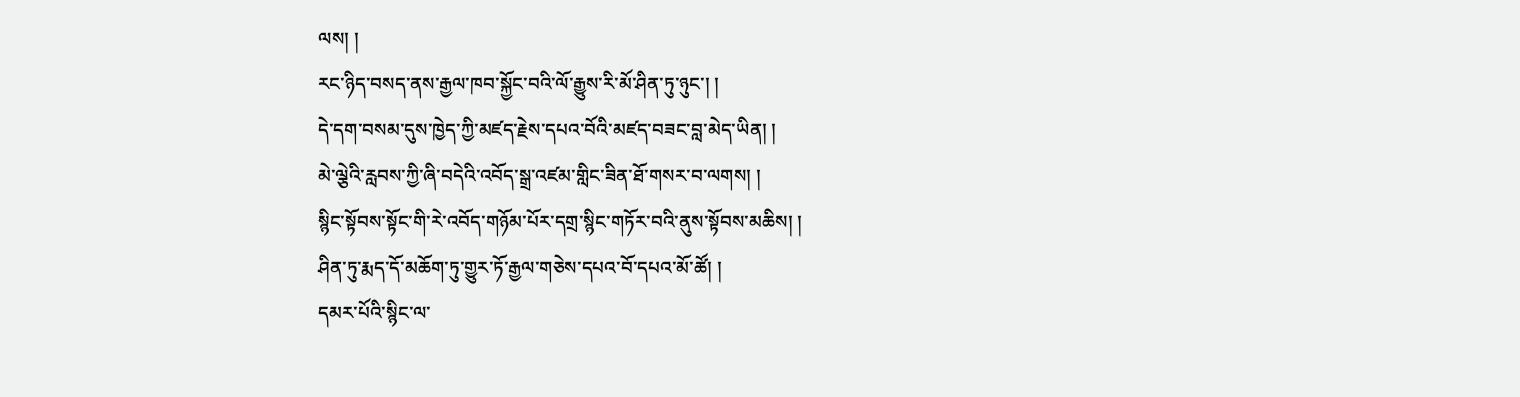ལས། །
རང་ཉིད་བསད་ནས་རྒྱལ་ཁབ་སྐྱོང་བའི་ལོ་རྒྱུས་རི་མོ་ཤིན་ཏུ་ཉུང་། །
དེ་དག་བསམ་དུས་ཁྱེད་ཀྱི་མཛད་རྗེས་དཔའ་བོའི་མཛད་བཟང་བླ་མེད་ཡིན། །
མེ་ལྕེའི་རླབས་ཀྱི་ཞི་བདེའི་འབོད་སྒྲ་འཛམ་གླིང་ཟིན་ཐོ་གསར་བ་ལགས། །
སྙིང་སྟོབས་སྟོང་གི་རེ་འབོད་གཉོམ་པོར་དགྲ་སྙིང་གཏོར་བའི་ནུས་སྟོབས་མཆིས། །
ཤིན་ཏུ་རྨད་དོ་མཆོག་ཏུ་གྱུར་ཏོ་རྒྱལ་གཅེས་དཔའ་བོ་དཔའ་མོ་ཚོ། །
དམར་པོའི་སྙིང་ལ་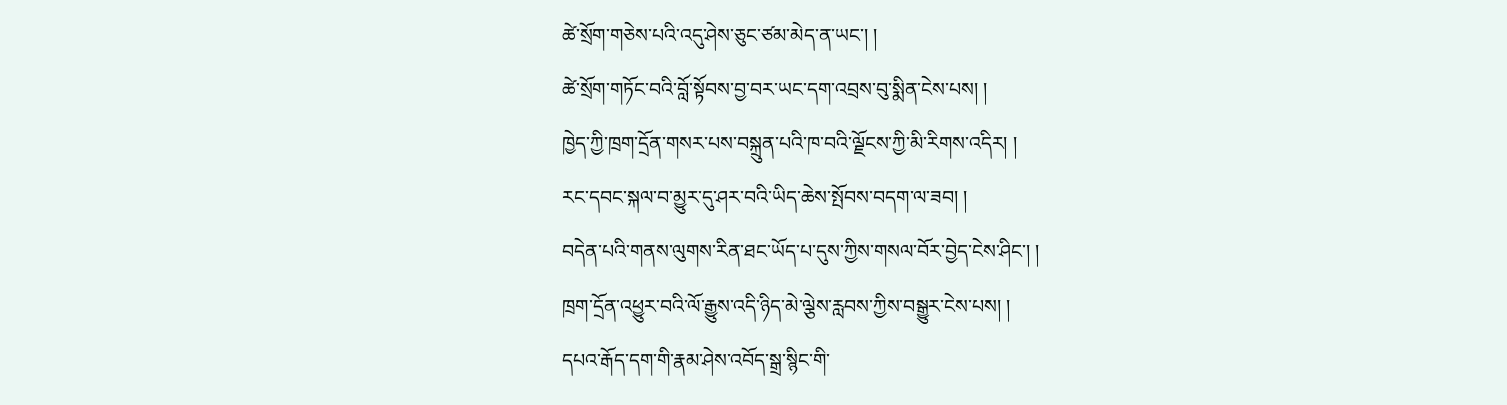ཚེ་སྲོག་གཅེས་པའི་འདུ་ཤེས་ཅུང་ཙམ་མེད་ན་ཡང་། །
ཚེ་སྲོག་གཏོང་བའི་བློ་སྟོབས་བྱ་བར་ཡང་དག་འབྲས་བུ་སྨིན་ངེས་པས། །
ཁྱེད་ཀྱི་ཁྲག་དྲོན་གསར་པས་བསྐྲུན་པའི་ཁ་བའི་ལྗོངས་ཀྱི་མི་རིགས་འདིར། །
རང་དབང་སྐལ་བ་མྱུར་དུ་ཤར་བའི་ཡིད་ཆེས་སྤོབས་བདག་ལ་ཟབ། །
བདེན་པའི་གནས་ལུགས་རིན་ཐང་ཡོད་པ་དུས་ཀྱིས་གསལ་བོར་བྱེད་ངེས་ཤིང་། །
ཁྲག་དྲོན་འཕྱུར་བའི་ལོ་རྒྱུས་འདི་ཉིད་མེ་ལྕེས་རླབས་ཀྱིས་བསྒྱུར་ངེས་པས། །
དཔའ་རྒོད་དག་གི་རྣམ་ཤེས་འབོད་སྒྲ་སྙིང་གི་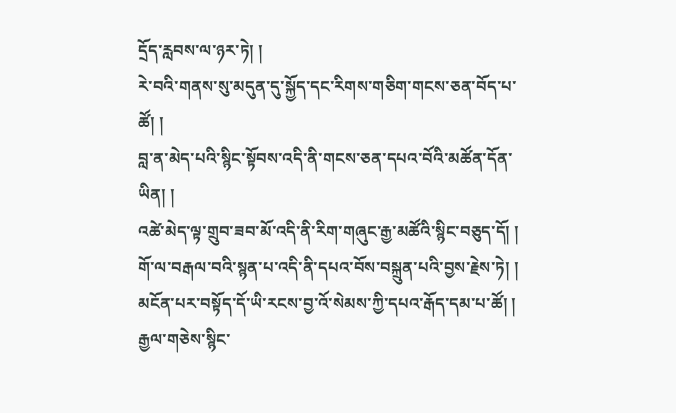དྲོད་རླབས་ལ་ཉར་ཏེ། །
རེ་བའི་གནས་སུ་མདུན་དུ་སྐྱོད་དང་རིགས་གཅིག་གངས་ཅན་བོད་པ་ཚོ། །
བླ་ན་མེད་པའི་སྙིང་སྟོབས་འདི་ནི་གངས་ཅན་དཔའ་བོའི་མཚོན་དོན་ཡིན། །
འཚེ་མེད་ལྟ་གྲུབ་ཟབ་མོ་འདི་ནི་རིག་གཞུང་རྒྱ་མཚོའི་སྙིང་བཅུད་དོ། །
གོ་ལ་བརྒལ་བའི་སྙན་པ་འདི་ནི་དཔའ་བོས་བསྐྲུན་པའི་བྱས་རྗེས་ཏེ། །
མངོན་པར་བསྟོད་དོ་ཡི་རངས་བྱ་འོ་སེམས་ཀྱི་དཔའ་རྒོད་དམ་པ་ཚོ། །
རྒྱལ་གཅེས་སྙིང་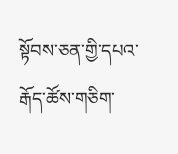སྟོབས་ཅན་གྱི་དཔའ་རྒོད་ཚོས་གཅིག་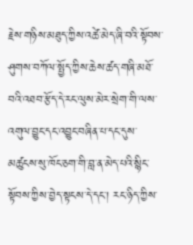རྗེས་གཉིས་མཐུད་ཀྱིས་འཚེ་མེད་ཞི་བའི་སྟོབས་ཤུགས་བཀོལ་སྤྱོད་ཀྱིས་ཆེས་ཚད་གཞི་མཐོ་བའི་འཐབ་རྩོད་དེ་རང་ལུས་མེར་སྲེག་གི་ལས་འགུལ་བྱུང་དང་འབྱུང་བཞིན་པ་དང་དུས་མཚུངས་སུ་ཁོང་ཅག་གི་བླ་ན་མེད་པའི་སྙིང་སྟོབས་ཀྱིས་བྱེད་སྟངས་དེ་དང་། རང་ཉིད་ཀྱིས་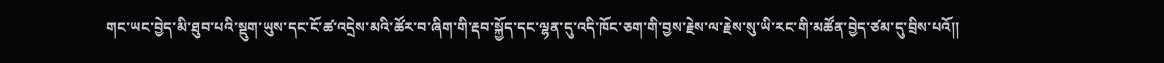གང་ཡང་བྱེད་མི་ཐུབ་པའི་སྡུག་ཡུས་དང་ངོ་ཚ་འདྲེས་མའི་ཚོར་བ་ཞིག་གི་རྡབ་སྐྱོད་དང་ལྷན་དུ་འདི་ཁོང་ཅག་གི་བྱས་རྗེས་ལ་རྗེས་སུ་ཡི་རང་གི་མཚོན་བྱེད་ཙམ་དུ་བྲིས་པའོ།།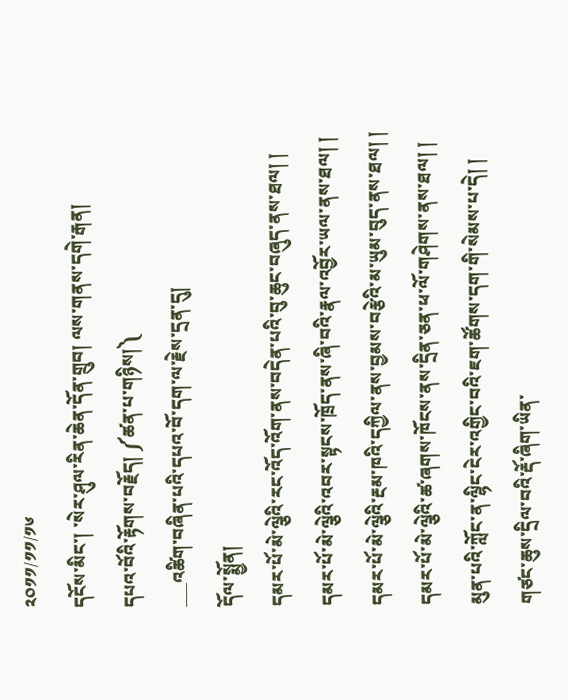༢༠༡༡/༡༡/༡༦
དངོས་མིང་། ་སེར་ཤུལ་རིན་ཆེན་དོན་གྲུབ། ལས་གནས་དགེ་རྒན།
དཔའ་བོའི་རྟོགས་བརྗོད། ༼ཚན་པ་གཉིས།༽
___འཚིག་བཞིན་པའི་དཔའ་བོ་དག་ལ་རྗེས་དྲན་དུ།
དོལ་སྨྱོན།
དམར་པོ་མེ་ལྕེའི་རང་འོད་འོག་ནས་བདེན་པའི་བུ་ཆུང་བཞུད་ནས་ཐལ། །
དམར་པོ་མེ་ལྕེའི་འབར་སྟངས་ཁྲོད་ནས་ཞི་བའི་རྣལ་འབྱོར་ཡལ་ནས་ཐལ། །
དམར་པོ་མེ་ལྕེའི་རྔམ་ཁའི་དཀྱིལ་ནས་བྱམས་བརྩེའི་མ་ཡུམ་བུད་ནས་ཐལ། །
དམར་པོ་མེ་ལྕེའི་ཚ་ཞགས་ཁོངས་ནས་དྲིན་ཅན་ཕ་ལོ་གཤེགས་ནས་ཐལ། །
མུན་པའི་ཀློང་ན་ལྷིང་ངེར་འགྱིང་བའི་ཇག་ཚོགས་དག་གི་སེམས་པ་དེ། །
གཙང་ཆུས་དྲིལ་བའི་རྡོ་ཞིག་ཡིན་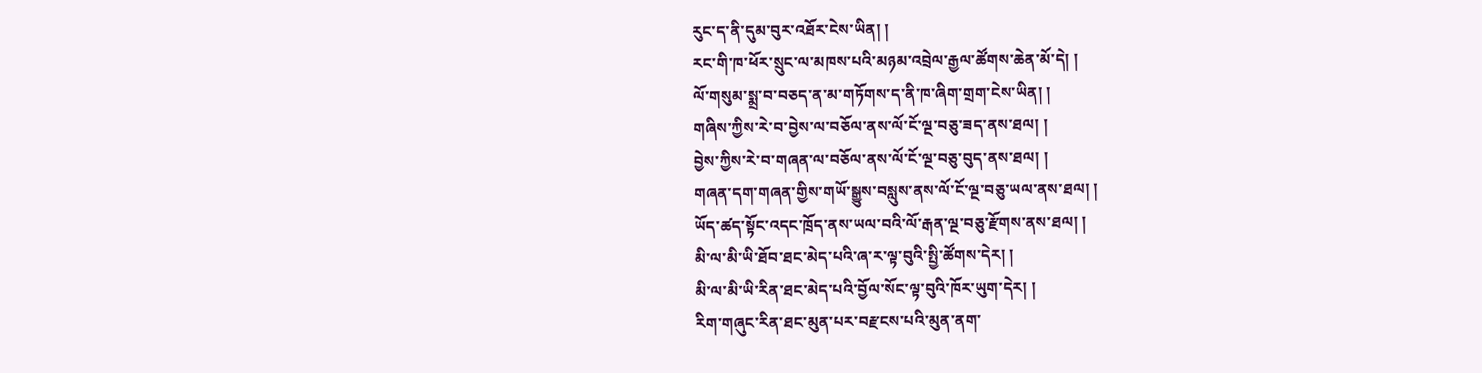རུང་ད་ནི་དུམ་བུར་འཐོར་ངེས་ཡིན། །
རང་གི་ཁ་ཕོར་སྲུང་ལ་མཁས་པའི་མཉམ་འབྲེལ་རྒྱལ་ཚོགས་ཆེན་མོ་དེ། །
ལོ་གསུམ་སྨྲ་བ་བཅད་ན་མ་གཏོགས་ད་ནི་ཁ་ཞིག་གྲག་ངེས་ཡིན། །
གཞིས་ཀྱིས་རེ་བ་བྱེས་ལ་བཅོལ་ནས་ལོ་ངོ་ལྔ་བཅུ་ཟད་ནས་ཐལ། །
བྱེས་ཀྱིས་རེ་བ་གཞན་ལ་བཅོལ་ནས་ལོ་ངོ་ལྔ་བཅུ་བུད་ནས་ཐལ། །
གཞན་དག་གཞན་གྱིས་གཡོ་སྒྱུས་བསླུས་ནས་ལོ་ངོ་ལྔ་བཅུ་ཡལ་ནས་ཐལ། །
ཡོད་ཚད་སྟོང་འདང་ཁྲོད་ནས་ཡལ་བའི་ལོ་རྒན་ལྔ་བཅུ་རྫོགས་ནས་ཐལ། །
མི་ལ་མི་ཡི་ཐོབ་ཐང་མེད་པའི་ཞ་ར་ལྟ་བུའི་སྤྱི་ཚོགས་དེར། །
མི་ལ་མི་ཡི་རིན་ཐང་མེད་པའི་བྱོལ་སོང་ལྟ་བུའི་ཁོར་ཡུག་དེར། །
རིག་གཞུང་རིན་ཐང་མུན་པར་བརྫངས་པའི་མུན་ནག་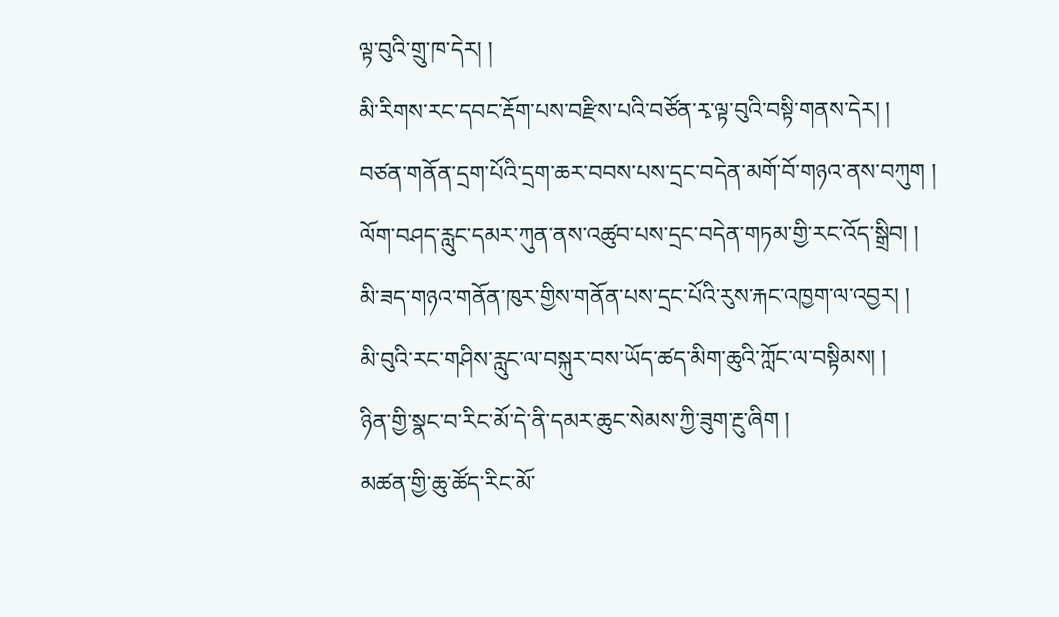ལྟ་བུའི་གྲུ་ཁ་དེར། །
མི་རིགས་རང་དབང་རྡོག་པས་བརྫིས་པའི་བཙོན་རྭ་ལྟ་བུའི་བསྟི་གནས་དེར། །
བཙན་གནོན་དྲག་པོའི་དྲག་ཆར་བབས་པས་དྲང་བདེན་མགོ་བོ་གཉའ་ནས་བཀུག །
ལོག་བཤད་རླུང་དམར་ཀུན་ནས་འཚུབ་པས་དྲང་བདེན་གཏམ་གྱི་རང་འོད་སྒྲིབ། །
མི་ཟད་གཉའ་གནོན་ཁུར་གྱིས་གནོན་པས་དྲང་པོའི་རུས་རྐང་འཁྱག་ལ་འབྱར། །
མི་བུའི་རང་གཤིས་རླུང་ལ་བསྐུར་བས་ཡོད་ཚད་མིག་ཆུའི་ཀློང་ལ་བསྟིམས། །
ཉིན་གྱི་སྣང་བ་རིང་མོ་དེ་ནི་དམར་ཆུང་སེམས་ཀྱི་ཟུག་རྔུ་ཞིག །
མཚན་གྱི་ཆུ་ཚོད་རིང་མོ་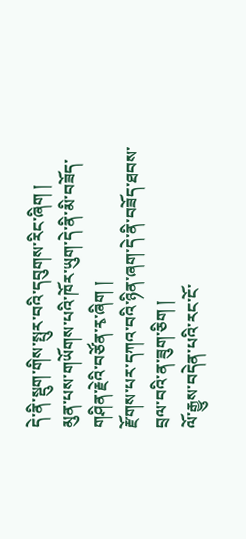དེ་ནི་སྡུག་གིས་སྤུར་བའི་དབུགས་རིང་ཞིག །
མུན་པས་གཡོགས་པའི་ཁོར་ཡུག་དེ་ནི་མི་བཟོད་གཤིན་རྗེའི་བཙོན་རྭ་ཞིག །
རྫོགས་པར་དཀའ་བའི་ཉིན་ཞག་དེ་ནི་བཟོད་ཐབས་བྲལ་བའི་ན་ཟུག་ཅིག །
ལོ་རྒྱུས་བདེན་པའི་རང་ངོ་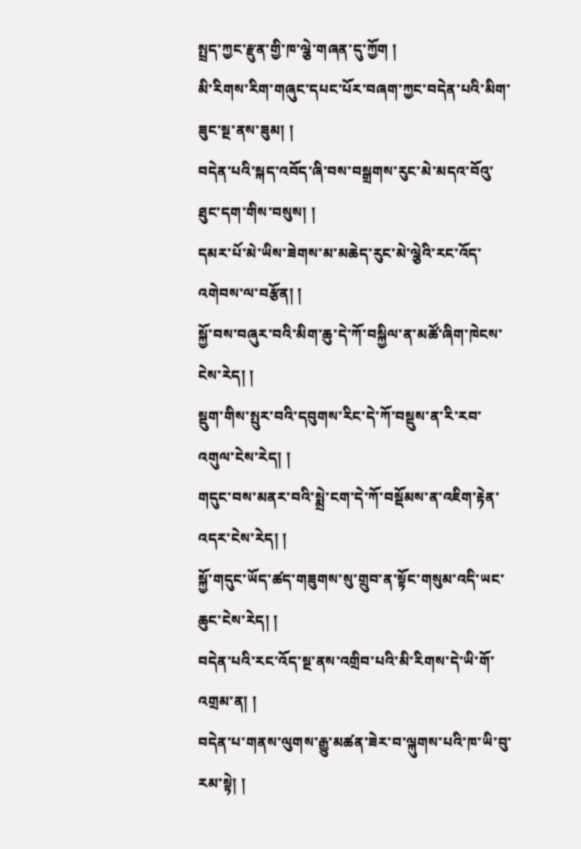སྤྲད་ཀྱང་རྫུན་གྱི་ཁ་ལྕེ་གཞན་དུ་ཀྱོག །
མི་རིགས་རིག་གཞུང་དཔང་པོར་བཞག་ཀྱང་བདེན་པའི་མིག་ཟུང་སྔ་ནས་ཟུམ། །
བདེན་པའི་སྐད་འབོད་ཞི་བས་བསྒྲགས་རུང་མེ་མདའ་བོའུ་ཐུང་དག་གིས་བསུས། །
དམར་པོ་མེ་ཡིས་ཟེགས་མ་མཆེད་རུང་མེ་ལྕེའི་རང་འོད་འགེབས་ལ་བརྩོན། །
སྐྱོ་བས་བཞུར་བའི་མིག་ཆུ་དེ་ཀོ་བསྐྱིལ་ན་མཚོ་ཞིག་ཁེངས་ངེས་རེད། །
སྡུག་གིས་སྤུར་བའི་དབུགས་རིང་དེ་ཀོ་བསྡུས་ན་རི་རབ་འགུལ་ངེས་རེད། །
གདུང་བས་མནར་བའི་སྨྲེ་ངག་དེ་ཀོ་བསྡོམས་ན་འཇིག་རྟེན་འདར་ངེས་རེད། །
སྐྱོ་གདུང་ཡོད་ཚད་གཟུགས་སུ་གྲུབ་ན་སྟོང་གསུམ་འདི་ཡང་ཆུང་ངེས་རེད། །
བདེན་པའི་རང་འོད་སྔ་ནས་འགྲིབ་པའི་མི་རིགས་དེ་ཡི་གོ་འགྲམ་ན། །
བདེན་པ་གནས་ལུགས་རྒྱུ་མཚན་ཟེར་བ་ལྐུགས་པའི་ཁ་ཡི་བུ་རམ་སྟེ། །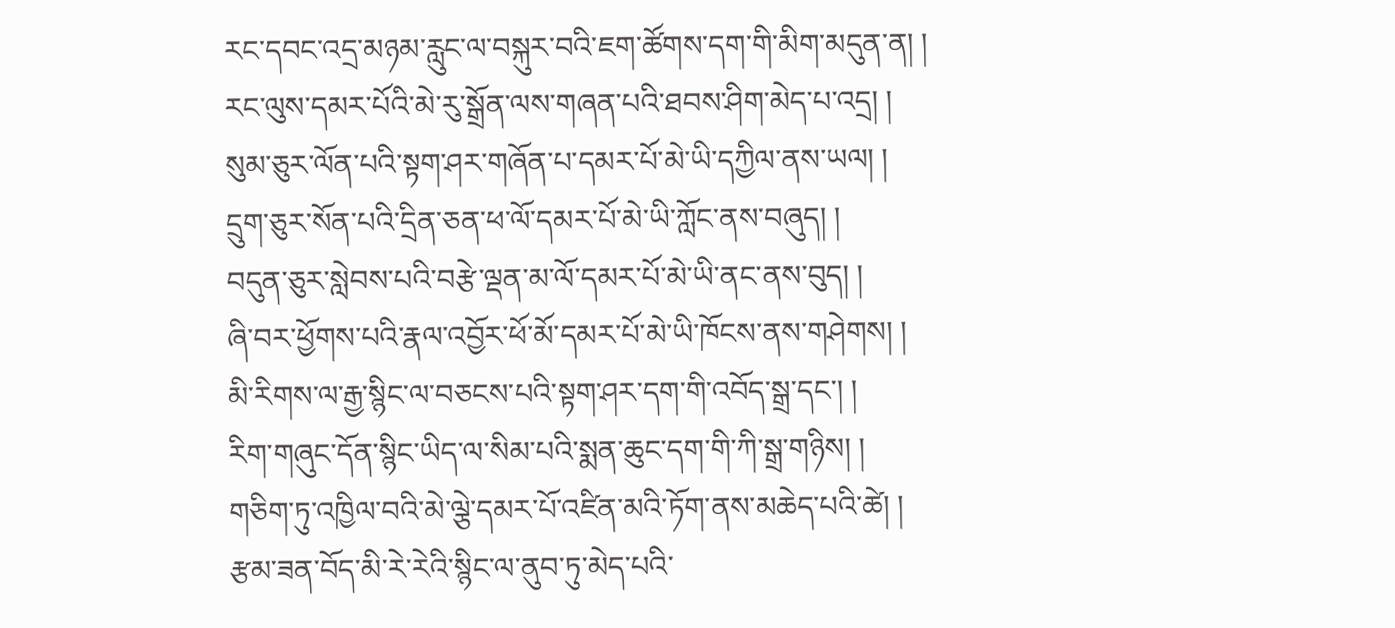རང་དབང་འདྲ་མཉམ་རླུང་ལ་བསྐུར་བའི་ཇག་ཚོགས་དག་གི་མིག་མདུན་ན། །
རང་ལུས་དམར་པོའི་མེ་རུ་སྒྲོན་ལས་གཞན་པའི་ཐབས་ཤིག་མེད་པ་འདྲ། །
སུམ་ཅུར་ལོན་པའི་སྟག་ཤར་གཞོན་པ་དམར་པོ་མེ་ཡི་དཀྱིལ་ནས་ཡལ། །
དྲུག་ཅུར་སོན་པའི་དྲིན་ཅན་ཕ་ལོ་དམར་པོ་མེ་ཡི་ཀློང་ནས་བཞུད། །
བདུན་ཅུར་སླེབས་པའི་བརྩེ་ལྡན་མ་ལོ་དམར་པོ་མེ་ཡི་ནང་ནས་བུད། །
ཞི་བར་ཕྱོགས་པའི་རྣལ་འབྱོར་ཕོ་མོ་དམར་པོ་མེ་ཡི་ཁོངས་ནས་གཤེགས། །
མི་རིགས་ལ་རྒྱ་སྙིང་ལ་བཅངས་པའི་སྟག་ཤར་དག་གི་འབོད་སྒྲ་དང་། །
རིག་གཞུང་དོན་སྙིང་ཡིད་ལ་སིམ་པའི་སྨན་ཆུང་དག་གི་ཀི་སྒྲ་གཉིས། །
གཅིག་ཏུ་འཁྱིལ་བའི་མེ་ལྕེ་དམར་པོ་འཛིན་མའི་ཏོག་ནས་མཆེད་པའི་ཚེ། །
རྩམ་ཟན་བོད་མི་རེ་རེའི་སྙིང་ལ་ནུབ་ཏུ་མེད་པའི་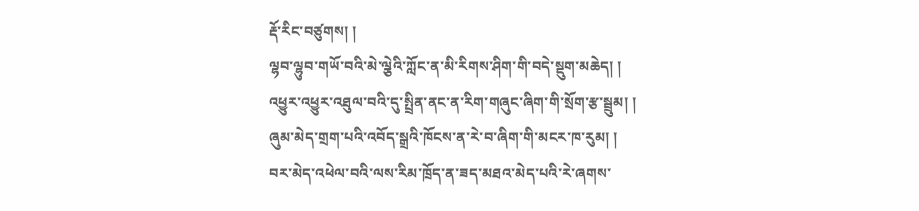རྡོ་རིང་བཙུགས། །
ལྷབ་ལྷུབ་གཡོ་བའི་མེ་ལྕེའི་ཀློང་ན་མི་རིགས་ཤིག་གི་བདེ་སྡུག་མཆེད། །
འཕྱུར་འཕྱུར་འཐུལ་བའི་དུ་སྤྲིན་ནང་ན་རིག་གཞུང་ཞིག་གི་སྲོག་རྩ་སྦྲུམ། །
ཞུམ་མེད་གྲག་པའི་འབོད་སྒྲའི་ཁོངས་ན་རེ་བ་ཞིག་གི་མངར་ཁ་རུམ། །
བར་མེད་འཕེལ་བའི་ལས་རིམ་ཁྲོད་ན་ཟད་མཐའ་མེད་པའི་རེ་ཞགས་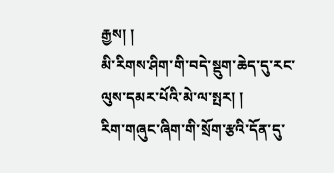རྒྱས། །
མི་རིགས་ཤིག་གི་བདེ་སྡུག་ཆེད་དུ་རང་ལུས་དམར་པོའི་མེ་ལ་སྤར། །
རིག་གཞུང་ཞིག་གི་སྲོག་རྩའི་དོན་དུ་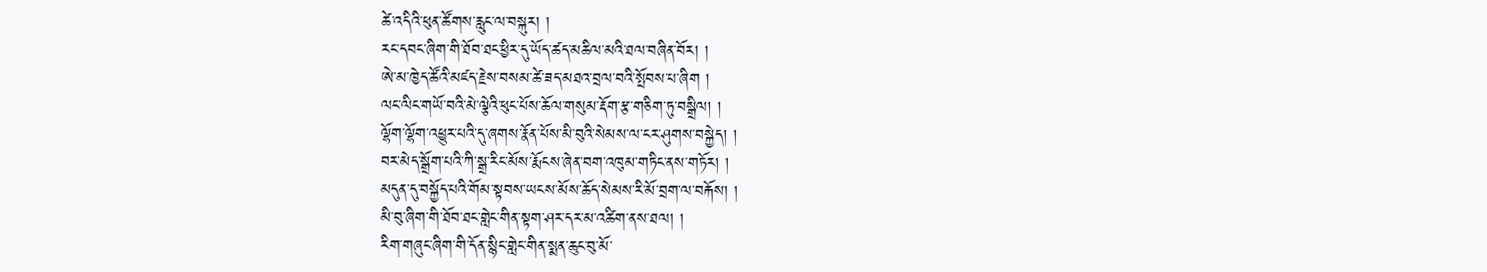ཚེ་འདིའི་ཕུན་ཚོགས་རླུང་ལ་བསྐུར། །
རང་དབང་ཞིག་གི་ཐོབ་ཐང་ཕྱིར་དུ་ཡོད་ཚད་མཆིལ་མའི་ཐལ་བཞིན་བོར། །
ཨེ་མ་ཁྱེད་ཚོའི་མཛད་རྗེས་བསམ་ཚེ་ཟད་མཐའ་བྲལ་བའི་སྤོབས་པ་ཞིག །
ལང་ལིང་གཡོ་བའི་མེ་ལྕེའི་ཕུང་པོས་ཆོལ་གསུམ་རྡོག་རྩ་གཅིག་ཏུ་བསྒྲིལ། །
ལྷོག་ལྷོག་འཕྱུར་པའི་དུ་ཞགས་རྣོན་པོས་མི་བུའི་སེམས་ལ་ངར་ཤུགས་བསྐྱེད། །
བར་མེད་སྒྲོག་པའི་ཀི་སྒྲ་རིང་མོས་རྨོངས་ཞེན་བག་འཁུམ་གཏིང་ནས་གཏོར། །
མདུན་དུ་བསྐྱོད་པའི་གོམ་སྟབས་ཡངས་མོས་ཆོད་སེམས་རི་མོ་བྲག་ལ་བརྐོས། །
མི་བུ་ཞིག་གི་ཐོབ་ཐང་གླེང་གིན་སྟག་ཤར་དར་མ་འཚིག་ནས་ཐལ། །
རིག་གཞུང་ཞིག་གི་དོན་སྙིང་གླེང་གིན་སྨན་ཆུང་བུ་མོ་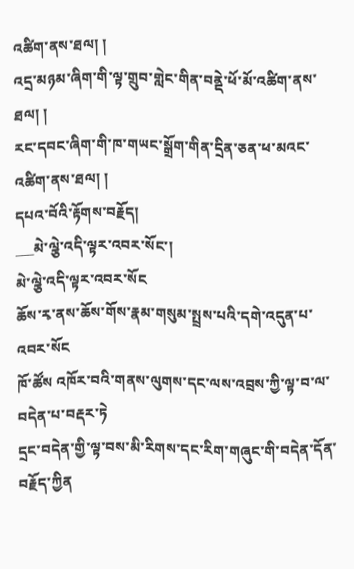འཚིག་ནས་ཐལ། །
འདྲ་མཉམ་ཞིག་གི་ལྟ་གྲུབ་གླེང་གིན་བནྡེ་ཕོ་མོ་འཚིག་ནས་ཐལ། །
རང་དབང་ཞིག་གི་ཁ་གཡང་སྒྲོག་གིན་དྲིན་ཅན་ཕ་མའང་འཚིག་ནས་ཐལ། །
དཔའ་བོའི་རྟོགས་བརྗོད།
___མེ་ལྕེ་འདི་ལྟར་འབར་སོང་།
མེ་ལྕེ་འདི་ལྟར་འབར་སོང
ཆོས་རྭ་ནས་ཆོས་གོས་རྣམ་གསུམ་སྤྲས་པའི་དགེ་འདུན་པ་འབར་སོང
ཁོ་ཚོས འཁོར་བའི་གནས་ལུགས་དང་ལས་འབྲས་ཀྱི་ལྟ་བ་ལ་བདེན་པ་བརྡར་ཏེ
དྲང་བདེན་གྱི་ལྟ་བས་མི་རིགས་དང་རིག་གཞུང་གི་བདེན་དོན་བརྗོད་ཀྱིན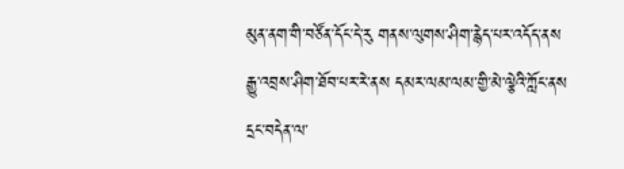མུན་ནག་གི་བཙོན་དོང་དེ་རུ གནས་ལུགས་ཤིག་རྙེད་པར་འདོད་ནས
རྒྱུ་འབྲས་ཤིག་ཐོབ་པར་རེ་ནས དམར་ལམ་ལམ་གྱི་མེ་ལྕེའི་ཀློང་ནས
དྲང་བདེན་ལ་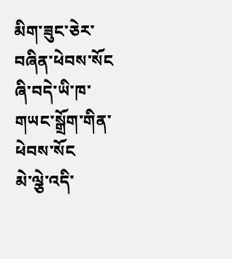མིག་ཟུང་ཅེར་བཞིན་ཕེབས་སོང
ཞི་བདེ་ཡི་ཁ་གཡང་སྒྲོག་གིན་ཕེབས་སོང
མེ་ལྕེ་འདི་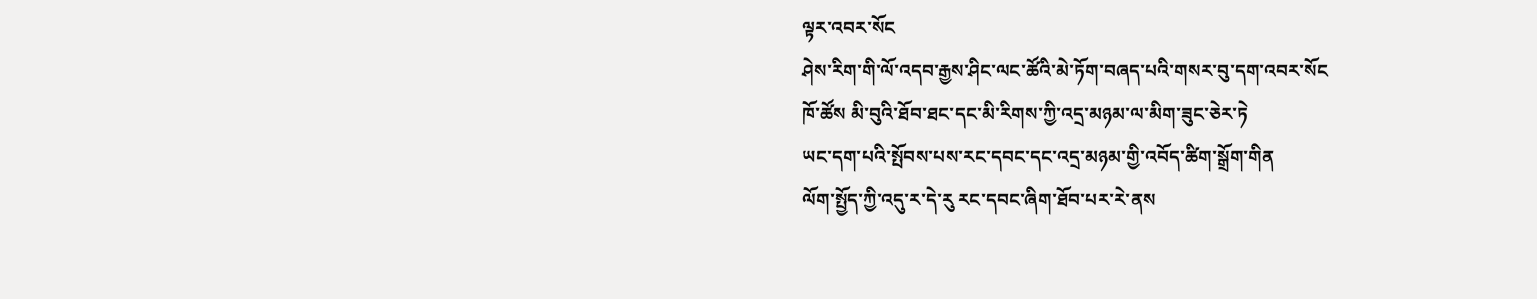ལྟར་འབར་སོང
ཤེས་རིག་གི་ལོ་འདབ་རྒྱས་ཤིང་ལང་ཚོའི་མེ་ཏོག་བཞད་པའི་གསར་བུ་དག་འབར་སོང
ཁོ་ཚོས མི་བུའི་ཐོབ་ཐང་དང་མི་རིགས་ཀྱི་འདྲ་མཉམ་ལ་མིག་ཟུང་ཅེར་ཏེ
ཡང་དག་པའི་སྤོབས་པས་རང་དབང་དང་འདྲ་མཉམ་གྱི་འབོད་ཚིག་སྒྲོག་གིན
ལོག་སྤྱོད་ཀྱི་འདུ་ར་དེ་རུ རང་དབང་ཞིག་ཐོབ་པར་རེ་ནས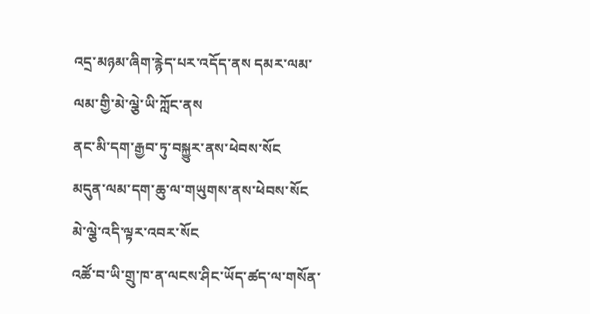འདྲ་མཉམ་ཞིག་རྙེད་པར་འདོད་ནས དམར་ལམ་ལམ་གྱི་མེ་ལྕེ་ཡི་ཀློང་ནས
ནང་མི་དག་རྒྱབ་ཏུ་བསྐྱུར་ནས་ཕེབས་སོང
མདུན་ལམ་དག་ཆུ་ལ་གཡུགས་ནས་ཕེབས་སོང
མེ་ལྕེ་འདི་ལྟར་འབར་སོང
འཚོ་བ་ཡི་གྲུ་ཁ་ན་ལངས་ཤིང་ཡོད་ཚད་ལ་གསོན་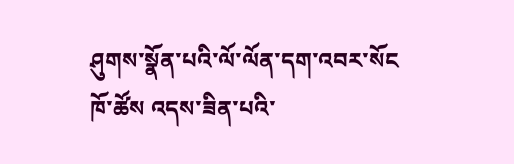ཤུགས་སྣོན་པའི་ལོ་ལོན་དག་འབར་སོང
ཁོ་ཚོས འདས་ཟིན་པའི་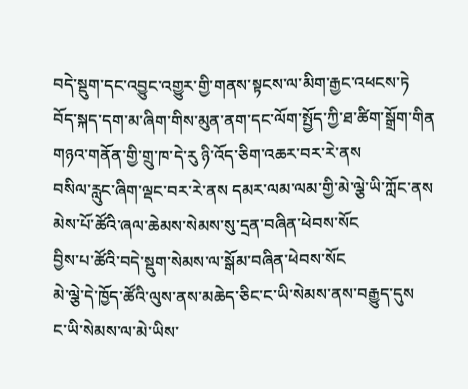བདེ་སྡུག་དང་འབྱུང་འགྱུར་གྱི་གནས་སྟངས་ལ་མིག་རྒྱང་འཕངས་ཏེ
བོད་སྐད་དག་མ་ཞིག་གིས་མུན་ནག་དང་ལོག་སྤྱོད་ཀྱི་ཐ་ཚིག་སྒྲོག་གིན
གཉའ་གནོན་གྱི་གྲུ་ཁ་དེ་རུ ཉི་འོད་ཅིག་འཆར་བར་རེ་ནས
བསིལ་རླུང་ཞིག་ལྡང་བར་རེ་ནས དམར་ལམ་ལམ་གྱི་མེ་ལྕེ་ཡི་ཀློང་ནས
མེས་པོ་ཚོའི་ཞལ་ཆེམས་སེམས་སུ་དྲན་བཞིན་ཕེབས་སོང
བྱིས་པ་ཚོའི་བདེ་སྡུག་སེམས་ལ་སྒོམ་བཞིན་ཕེབས་སོང
མེ་ལྕེ་དེ་ཁྱོད་ཚོའི་ལུས་ནས་མཆེད་ཅིང་ང་ཡི་སེམས་ནས་བརྒྱུད་དུས
ང་ཡི་སེམས་ལ་མེ་ཡིས་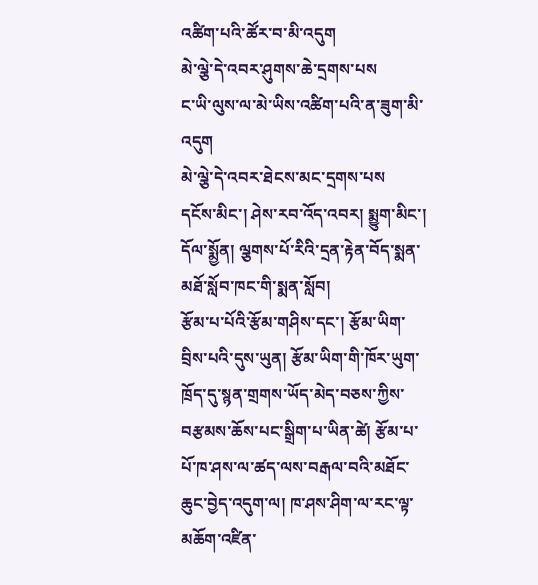འཚིག་པའི་ཚོར་བ་མི་འདུག
མེ་ལྕེ་དེ་འབར་ཤུགས་ཆེ་དྲགས་པས
ང་ཡི་ལུས་ལ་མེ་ཡིས་འཚིག་པའི་ན་ཟུག་མི་འདུག
མེ་ལྕེ་དེ་འབར་ཐེངས་མང་དྲགས་པས
དངོས་མིང་། ཤེས་རབ་འོད་འབར། སྨྱུག་མིང་། དོལ་སྨྱོན། ལྕགས་པོ་རིའི་དྲན་རྟེན་བོད་སྨན་མཐོ་སློབ་ཁང་གི་སྨན་སློབ།
རྩོམ་པ་པོའི་རྩོམ་གཤིས་དང་། རྩོམ་ཡིག་བྲིས་པའི་དུས་ཡུན། རྩོམ་ཡིག་གི་ཁོར་ཡུག་ཁྲོད་དུ་སྙན་གྲགས་ཡོད་མེད་བཅས་ཀྱིས་བརྩམས་ཆོས་པང་སྒྲིག་པ་ཡིན་ཚེ། རྩོམ་པ་པོ་ཁ་ཤས་ལ་ཚད་ལས་བརྒལ་བའི་མཐོང་ཆུང་བྱེད་འདུག་ལ། ཁ་ཤས་ཤིག་ལ་རང་ལྟ་མཆོག་འཛིན་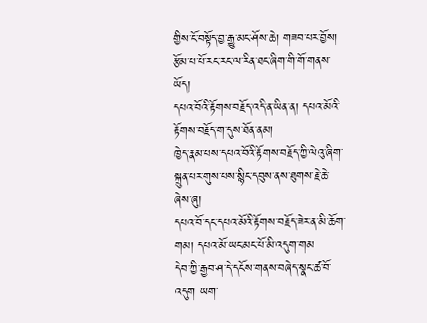གྱིས་ངོ་བསྟོད་བྱ་རྒྱུ་མང་ཤོས་ཆེ། གཟབ་པར་བྱོས། རྩོམ་པ་པོ་རང་རང་ལ་རིན་ཐང་ཞིག་གི་གོ་གནས་ཡོད།
དཔའ་བོའི་རྟོགས་བརྗོད་འདི་ན་ཡིན་ན། དཔའ་མོའི་རྟོགས་བརྗོད་ག་དུས་ཐོན་ནམ།
ཁྱེད་རྣམ་པས་དཔའ་བོའི་རྟོགས་བརྗོད་ཀྱི་ལེའུ་ཞིག་སྐྲུན་པར་གུས་པས་སྙིང་དབུས་ནས་ཐུགས་རྗེ་ཆེ་ཞེས་ཞུ།
དཔའ་བོ་དང་དཔའ་མོའི་རྟོགས་བརྗོད་ཟེར་ན་མི་ཆོག་གམ། དཔའ་མོ་ཡང་མང་པོ་མི་འདུག་གམ
དེབ་ཀྱི་རྒྱབ་ཤ་དེ་དངོས་གནས་བཞེད་སྣང་ཚ་བོ་འདུག ཡག་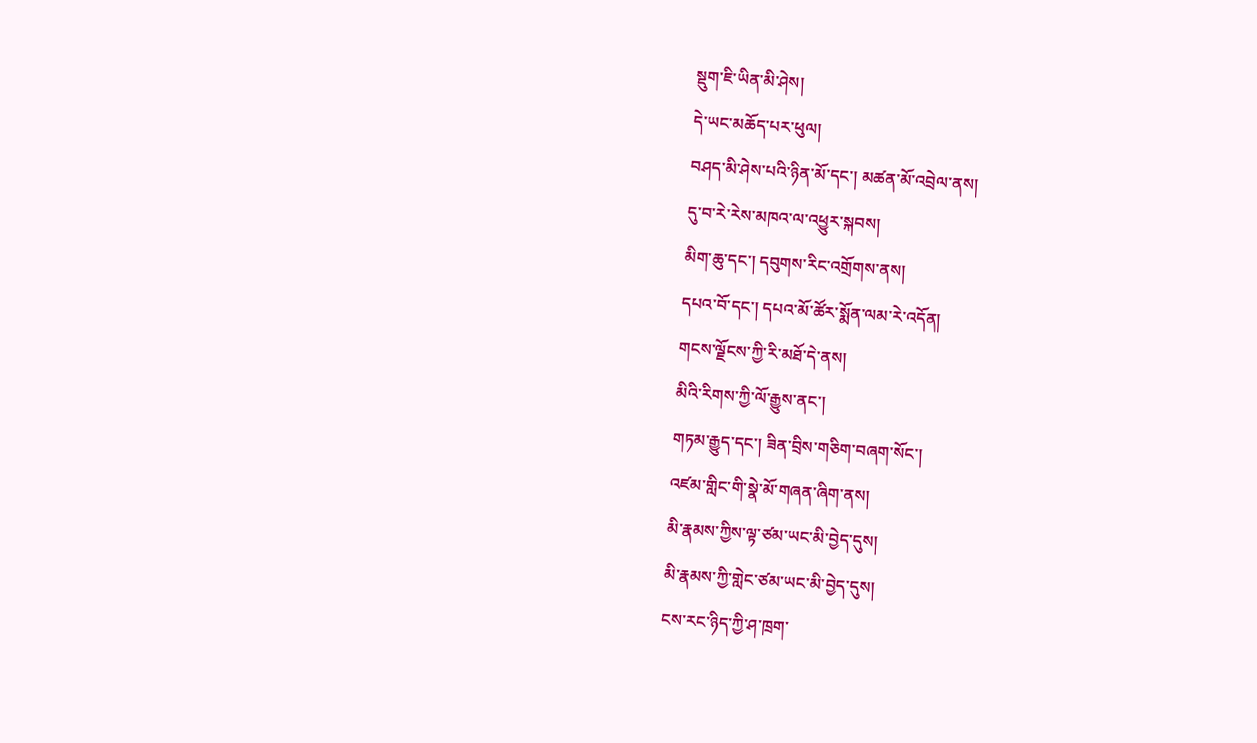སྡུག་ཇི་ཡིན་མི་ཤེས།
དེ་ཡང་མཆོད་པར་ཕུལ།
བཤད་མི་ཤེས་པའི་ཉིན་མོ་དང་། མཚན་མོ་འབྲེལ་ནས།
དུ་བ་རེ་རེས་མཁའ་ལ་འཕྱུར་སྐབས།
མིག་ཆུ་དང་། དབུགས་རིང་འགྲོགས་ནས།
དཔའ་བོ་དང་། དཔའ་མོ་ཚོར་སྨོན་ལམ་རེ་འདོན།
གངས་ལྗོངས་ཀྱི་རི་མཐོ་དེ་ནས།
མིའི་རིགས་ཀྱི་ལོ་རྒྱུས་ནང་།
གཏམ་རྒྱུད་དང་། ཟིན་བྲིས་གཅིག་བཞག་སོང་།
འཛམ་གླིང་གི་སྣེ་མོ་གཞན་ཞིག་ནས།
མི་རྣམས་ཀྱིས་ལྟ་ཙམ་ཡང་མི་བྱེད་དུས།
མི་རྣམས་ཀྱི་གླེང་ཙམ་ཡང་མི་བྱེད་དུས།
ངས་རང་ཉིད་ཀྱི་ཤ་ཁྲག་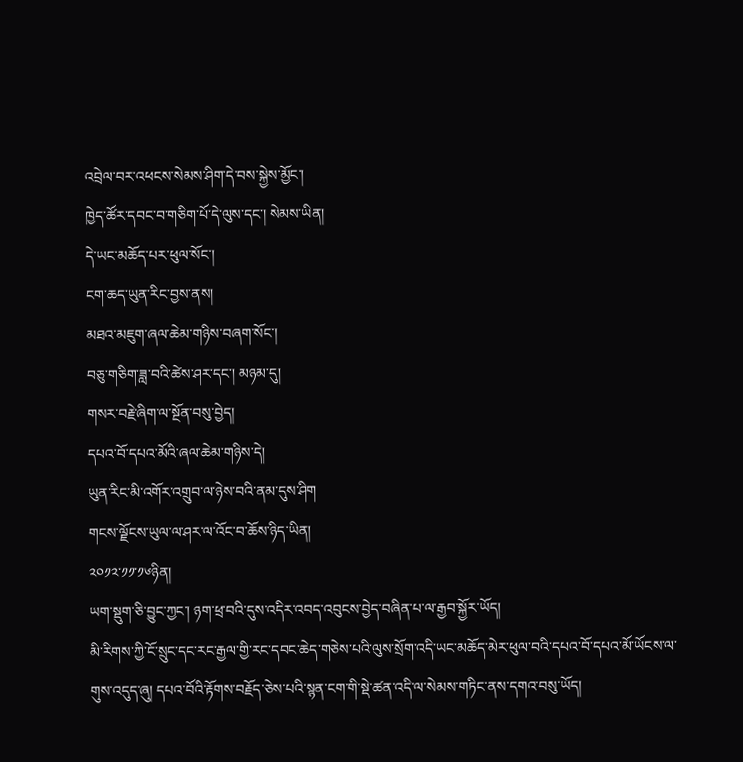འབྲེལ་བར་འཕངས་སེམས་ཤིག་དེ་བས་སྐྱེས་མྱོང་།
ཁྱེད་ཚོར་དབང་བ་གཅིག་པོ་དེ་ལུས་དང་། སེམས་ཡིན།
དེ་ཡང་མཆོད་པར་ཕུལ་སོང་།
ངག་ཆད་ཡུན་རིང་བྱས་ནས།
མཐའ་མཇུག་ཞལ་ཆེམ་གཉིས་བཞག་སོང་།
བཅུ་གཅིག་ཟླ་བའི་ཚེས་ཤར་དང་། མཉམ་དུ།
གསར་བརྗེ་ཞིག་ལ་སྔོན་བསུ་བྱེད།
དཔའ་བོ་དཔའ་མོའི་ཞལ་ཆེམ་གཉིས་དེ།
ཡུན་རིང་མི་འགོར་འགྲུབ་ལ་ཉེས་བའི་ནམ་དུས་ཤིག
གངས་ལྗོངས་ཡུལ་ལ་ཤར་ལ་འོང་བ་ཆོས་ཉིད་ཡིན།
༢༠༡༢་༡༡་༡༦ཉིན།
ཡག་སྡུག་ཅི་བྱུང་ཀྱང་། ཉག་ཕྲ་བའི་དུས་འདིར་འབད་འབུངས་བྱེད་བཞིན་པ་ལ་རྒྱབ་སྐྱོར་ཡོད།
མི་རིགས་ཀྱི་ངོ་སྲུང་དང་རང་རྒྱལ་གྱི་རང་དབང་ཆེད་གཅེས་པའི་ལུས་སྲོག་འདི་ཡང་མཆོད་མེར་ཕུལ་བའི་དཔའ་བོ་དཔའ་མོ་ཡོངས་ལ་གུས་འདུད་ཞུ། དཔའ་བོའི་རྟོགས་བརྗོད་ཅེས་པའི་སྙན་ངག་གི་སྡེ་ཚན་འདི་ལ་སེམས་གཏིང་ནས་དགའ་བསུ་ཡོད།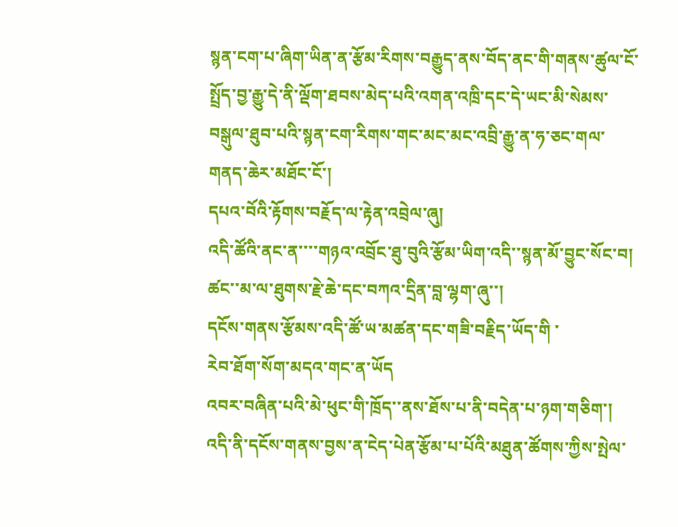སྙན་ངག་པ་ཞིག་ཡིན་ན་རྩོམ་རིགས་བརྒྱུད་ནས་བོད་ནང་གི་གནས་ཚུལ་ངོ་སྤྲོད་བྱ་རྒྱུ་དེ་ནི་ལྡོག་ཐབས་མེད་པའི་འགན་འཁྲི་དང་དེ་ཡང་མི་སེམས་བསྒུལ་ཐུབ་པའི་སྙན་ངག་རིགས་གང་མང་མང་འབྲི་རྒྱུ་ན་ཧ་ཅང་གལ་གནད་ཆེར་མཐོང་ངོ་།
དཔའ་བོའི་རྟོགས་བརྗོད་ལ་རྟེན་འབྲེལ་ཞུ།
འདི་ཚོའི་ནང་ན་་་་གཉའ་འབྲོང་ཐུ་བུའི་རྩོམ་ཡིག་འདི་་སྙན་མོ་བྱུང་སོང་བ།
ཚང་་མ་ལ་ཐུགས་རྗེ་ཆེ་དང་བཀའ་དྲིན་བླ་ལྷག་ཞུ་་།
དངོས་གནས་རྩོམས་འདི་ཚོ་ཡ་མཚན་དང་གཟི་བརྗིད་ཡོད་གི ་
རེབ་ཐོག་སོག་མདའ་གང་ན་ཡོད
འབར་བཞིན་པའི་མེ་ཕུང་གི་ཁྲོད་་ནས་ཐོས་པ་ནི་བདེན་པ་ཉག་གཅིག་།
འདི་ནི་དངོས་གནས་བྱས་ན་ངེད་པེན་རྩོམ་པ་པོའི་མཐུན་ཚོགས་ཀྱིས་སྤེལ་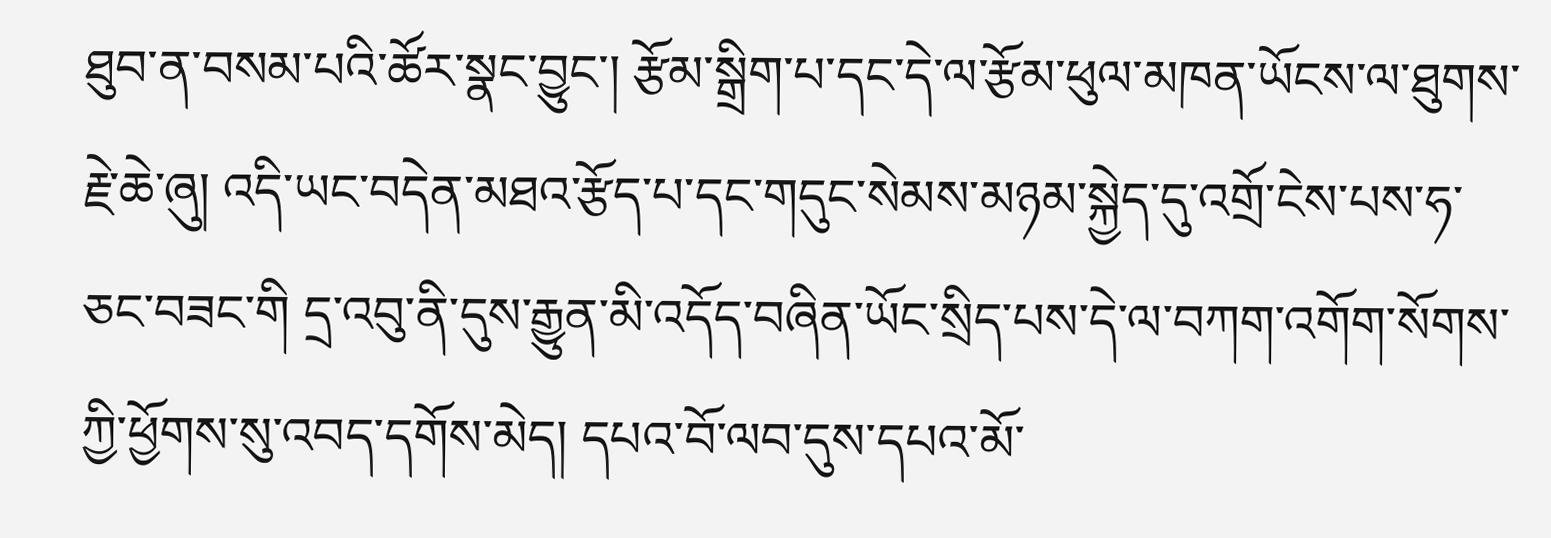ཐུབ་ན་བསམ་པའི་ཚོར་སྣང་བྱུང་། རྩོམ་སྒྲིག་པ་དང་དེ་ལ་རྩོམ་ཕུལ་མཁན་ཡོངས་ལ་ཐུགས་རྗེ་ཆེ་ཞུ། འདི་ཡང་བདེན་མཐའ་རྩོད་པ་དང་གདུང་སེམས་མཉམ་སྐྱེད་དུ་འགྲོ་ངེས་པས་ཧ་ཅང་བཟང་གི དྲ་འབུ་ནི་དུས་རྒྱུན་མི་འདོད་བཞིན་ཡོང་སྲིད་པས་དེ་ལ་བཀག་འགོག་སོགས་ཀྱི་ཕྱོགས་སུ་འབད་དགོས་མེད། དཔའ་བོ་ལབ་དུས་དཔའ་མོ་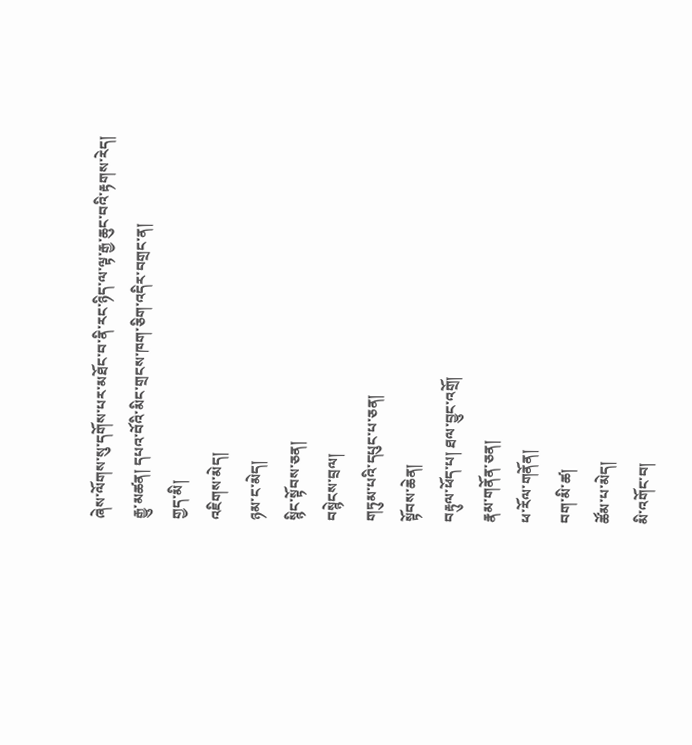ཞེས་ལོགས་སུ་དགོས་པར་མཐོང་བ་ནི་རང་ཉིད་ལ་ལྟ་རྒྱ་ཆུང་བའི་རྟགས་རེད།
རྒྱུ་མཚན། དཔའ་བོའི་མིང་གྲངས་ཁག་ཅིག་འདིར་བགྲང་ན།
གྱད་མི།
འཇིགས་མེད།
ཉམ་ང་མེད།
སྙིང་སྟོབས་ཅན།
བསྙེངས་བྲལ།
གཏུམ་པའི་དཔུང་པ་ཅན།
སྟོབས་ཆེན།
བརྟུལ་ཕོད་པ། ཐལ་བྱུང་འགྲོ།
རྣམ་གནོན་ཅན།
ཕ་རོལ་གནོན།
བག་མི་ཚ།
ཚོམ་པ་མེད།
མི་འགོང་བ།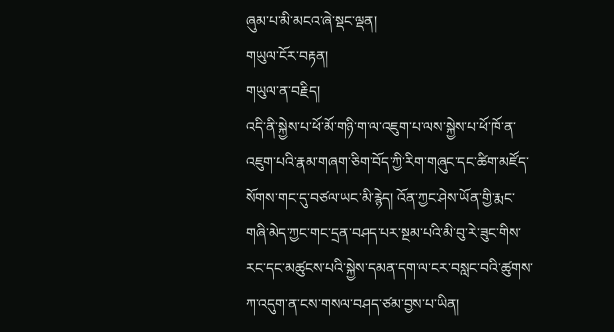ཞུམ་པ་མི་མངའ་ཞེ་སྡང་ལྡན།
གཡུལ་ངོར་བརྟན།
གཡུལ་ན་བརྗིད།
འདི་ནི་སྐྱེས་པ་ཕོ་མོ་གཉི་ག་ལ་འཇུག་པ་ལས་སྐྱེས་པ་ཕོ་ཁོ་ན་འཇུག་པའི་རྣམ་གཞག་ཅིག་བོད་ཀྱི་རིག་གཞུང་དང་ཚིག་མཛོད་སོགས་གང་དུ་བཙལ་ཡང་མི་རྙེད། འོན་ཀྱང་ཤེས་ཡོན་གྱི་རྨང་གཞི་མེད་ཀྱང་གང་དྲན་བཤད་པར་སྔམ་པའི་མི་བུ་རེ་ཟུང་གིས་རང་དང་མཚུངས་པའི་སྐྱེས་དམན་དག་ལ་ངར་བསླང་བའི་ཚུགས་ཀ་འདུག་ན་ངས་གསལ་བཤད་ཙམ་བྱས་པ་ཡིན།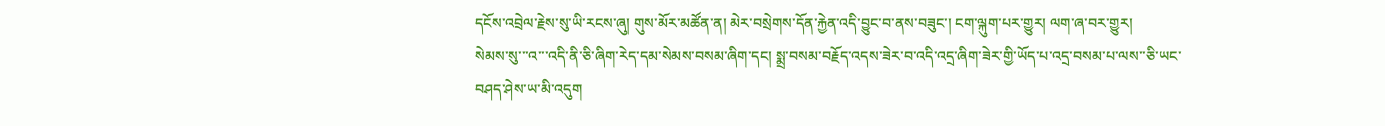དངོས་འབྲེལ་རྗེས་སུ་ཡི་རངས་ཞུ། གུས་མོར་མཚོན་ན། མེར་བསྲེགས་དོན་རྐྱེན་འདི་བྱུང་བ་ནས་བཟུང་། ངག་ལྐུག་པར་གྱུར། ལག་ཞ་བར་གྱུར།
སེམས་སུ་་་འ་་་འདི་ནི་ཅི་ཞིག་རེད་དམ་སེམས་བསམ་ཞིག་དང། སྨྲ་བསམ་བརྗོད་འདས་ཟེར་བ་འདི་འདྲ་ཞིག་ཟེར་གྱི་ཡོད་པ་འདྲ་བསམ་པ་ལས་་ཅི་ཡང་བཤད་ཤེས་ཡ་མི་འདུག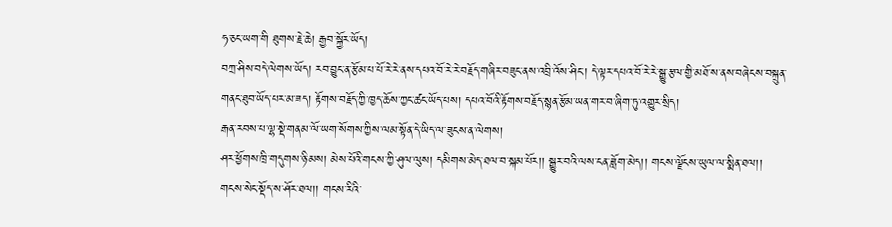ཧ་ཅང་ཡག་གི ཐུགས་རྗེ་ཆེ། རྒྱབ་སྐྱོར་ཡོད།
བཀྲ་ཤིས་བདེ་ལེགས་ཡོད། རབ་བྱུང་ན་རྩོམ་པ་པོ་རེ་རེ་ནས་དཔའ་བོ་རེ་རེ་བརྗོད་གཞིར་བཟུང་ནས་འབྲི་འོས་ཤིང་། དེ་ལྟར་དཔའ་བོ་རེ་རེ་སྒྱུ་རྩལ་གྱི་མཐོ་ས་ནས་བཞེངས་བསྐྲུན་གནང་ཐུབ་ཡོད་པར་མ་ཟད། རྟོགས་བརྗོད་ཀྱི་ཁྱད་ཆོས་ཀྱང་ཚང་ཡོད་པས། དཔའ་བོའི་རྟོགས་བརྗོད་སྙན་རྩོམ་ཡན་གར་བ་ཞིག་ཏུ་འགྱུར་སྲིད།
རྒན་རབས་པ་ལྷ་སྡེ་གནམ་ལོ་ཡག་སོགས་ཀྱིས་ལམ་སྟོན་དེ་ཡིད་ལ་ཟུངས་ན་ལེགས།
ཤར་ཕྱོགས་ཁྲི་གདུགས་ཉི་མས། མེས་པོའི་གངས་ཀྱི་ཤུལ་ལུས། དམིགས་མེད་ཐལ་བ་སྐམ་པོར།། སྒྱུར་བའི་ལས་ངན་ཟློག་མེད།། གངས་ལྗོངས་ཡུལ་ལ་སྨིན་ཐལ།། གངས་སེང་སྡོད་ས་ཤོར་ཐལ།། གངས་རིའི་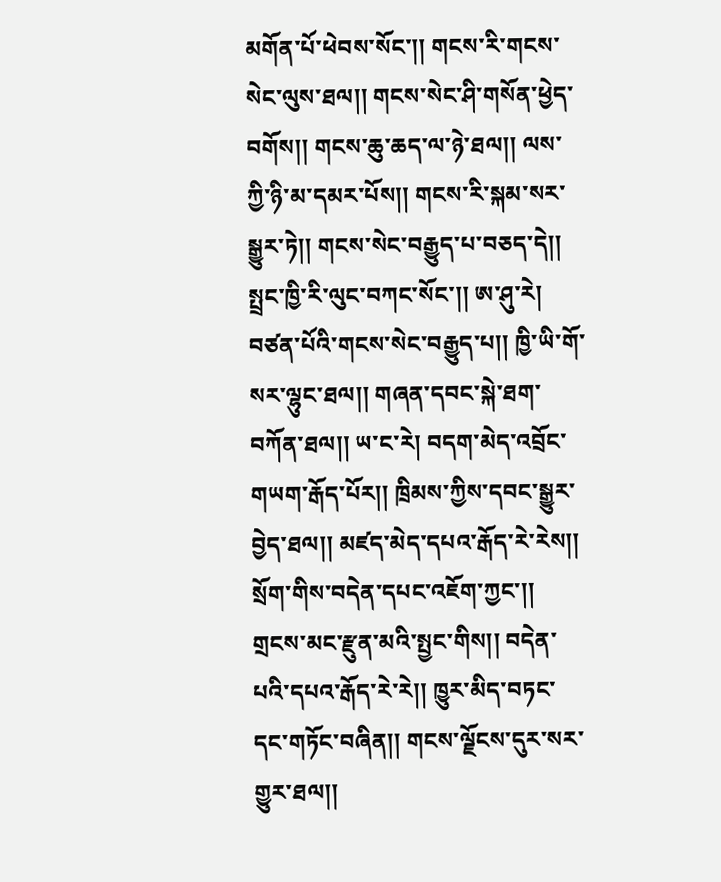མགོན་པོ་ཕེབས་སོང་།། གངས་རི་གངས་སེང་ལུས་ཐལ།། གངས་སེང་ཤི་གསོན་ཕྱེད་བགོས།། གངས་ཆུ་ཆད་ལ་ཉེ་ཐལ།། ལས་ཀྱི་ཉི་མ་དམར་པོས།། གངས་རི་སྐམ་སར་སྒྱུར་ཏེ།། གངས་སེང་བརྒྱུད་པ་བཅད་དེ།། སྤྲང་ཁྱི་རི་ལུང་བཀང་སོང་།། ཨ་ཤུ་རེ། བཙན་པོའི་གངས་སེང་བརྒྱུད་པ།། ཁྱི་ཡི་གོ་སར་ལྷུང་ཐལ།། གཞན་དབང་སྐེ་ཐག་བཀོན་ཐལ།། ཡ་ང་རེ། བདག་མེད་འབྲོང་གཡག་རྒོད་པོར།། ཁྲིམས་ཀྱིས་དབང་སྒྱུར་བྱེད་ཐལ།། མཛད་མེད་དཔའ་རྒོད་རེ་རེས།། སྲོག་གིས་བདེན་དཔང་འཇོག་ཀྱང་།། གྲངས་མང་རྫུན་མའི་སྤྱང་གིས།། བདེན་པའི་དཔའ་རྒོད་རེ་རེ།། ཁྱུར་མིད་བཏང་དང་གཏོང་བཞིན།། གངས་ལྗོངས་དུར་སར་གྱུར་ཐལ།།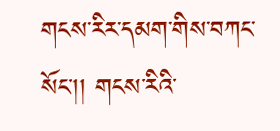གངས་རིར་དམག་གིས་བཀང་སོང་།། གངས་རིའི་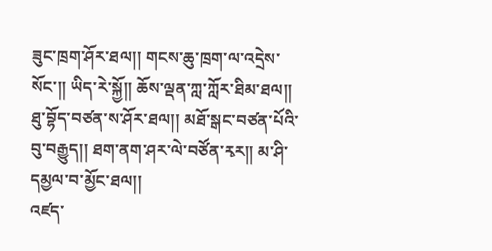ཟུང་ཁྲག་ཤོར་ཐལ།། གངས་ཆུ་ཁྲག་ལ་འདྲེས་སོང་།། ཡིད་རེ་སྐྱོ།། ཆོས་ལྡན་ཀླ་ཀློར་ཐིམ་ཐལ།། ཐུ་བྷོད་བཙན་ས་ཤོར་ཐལ།། མཐོ་སྒང་བཙན་པོའི་བུ་བརྒྱུད།། ཐག་ནག་ཤར་ལེ་བཙོན་རྭར།། མ་ཤི་དམྱལ་བ་མྱོང་ཐལ།།
འཛད་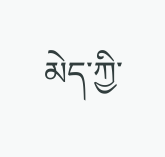མེད་ཀྱི་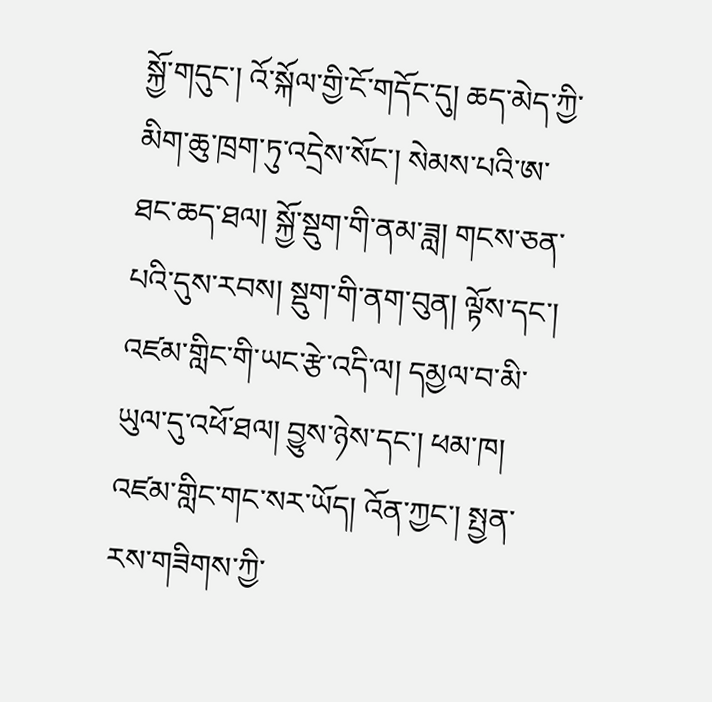སྐྱོ་གདུང་། འོ་སྐོལ་གྱི་ངོ་གདོང་དུ། ཆད་མེད་ཀྱི་མིག་ཆུ་ཁྲག་ཏུ་འདྲེས་སོང་། སེམས་པའི་ཨ་ཐང་ཆད་ཐལ། སྐྱོ་སྡུག་གི་ནམ་ཟླ། གངས་ཅན་པའི་དུས་རབས། སྡུག་གི་ནག་བུན། ལྟོས་དང་། འཛམ་གླིང་གི་ཡང་རྩེ་འདི་ལ། དམྱལ་བ་མི་ཡུལ་དུ་འཕོ་ཐལ། བྱུས་ཉེས་དང་། ཕམ་ཁ། འཛམ་གླིང་གང་སར་ཡོད། འོན་ཀྱང་། སྤྱན་རས་གཟིགས་ཀྱི་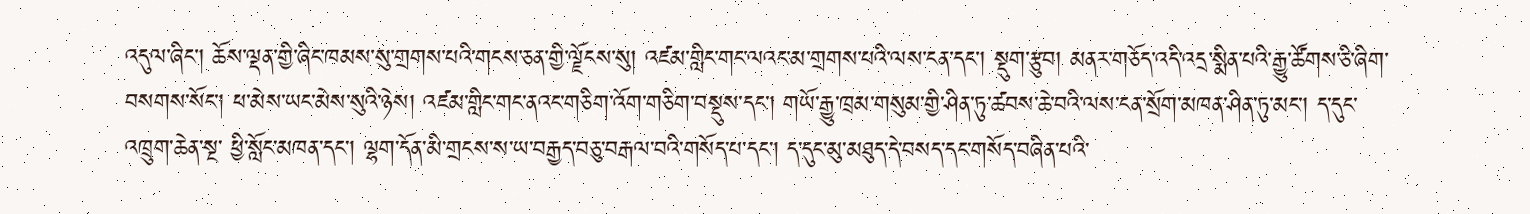འདུལ་ཞིང་། ཆོས་ལྡན་གྱི་ཞིང་ཁམས་སུ་གྲགས་པའི་གངས་ཅན་གྱི་ལྗོངས་སུ། འཛམ་གླིང་གང་ལའང་མ་གྲགས་པའི་ལས་ངན་དང་། སྡུག་རྩུབ། མནར་གཅོད་འདི་འདྲ་སྨིན་པའི་རྒྱུ་ཚོགས་ཅི་ཞིག་བསགས་སོང་། ཕ་མེས་ཡང་མེས་སུའི་ཉེས། འཛམ་གླིང་གང་ནའང་གཅིག་འོག་གཅིག་བསྡུས་དང་། གཡོ་རྒྱུ་ཁྲམ་གསུམ་གྱི་ཤིན་ཏུ་ཚབས་ཆེ་བའི་ལས་ངན་སྲོག་མཁན་ཤིན་ཏུ་མང་། ད་དུང་འཁྲུག་ཆེན་སྔ་ ཕྱི་སློང་མཁན་དང་། ལྷག་དོན་མི་གྲངས་ས་ཡ་བརྒྱད་བཅུ་བརྒལ་བའི་གསོད་པ་དང་། ད་དུང་མུ་མཐུད་དེ་བསད་དང་གསོད་བཞིན་པའི་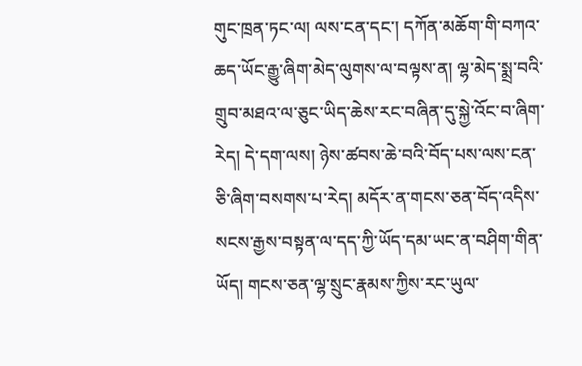གུང་ཁྲན་ཏང་ལ། ལས་ངན་དང་། དཀོན་མཆོག་གི་བཀའ་ཆད་ཡོང་རྒྱུ་ཞིག་མེད་ལུགས་ལ་བལྟས་ན། ལྷ་མེད་སྨྲ་བའི་གྲུབ་མཐའ་ལ་ཅུང་ཡིད་ཆེས་རང་བཞིན་དུ་སྐྱེ་འོང་བ་ཞིག་རེད། དེ་དག་ལས། ཉེས་ཚབས་ཆེ་བའི་བོད་པས་ལས་ངན་ཅི་ཞིག་བསགས་པ་རེད། མདོར་ན་གངས་ཅན་བོད་འདིས་སངས་རྒྱས་བསྟན་ལ་དད་ཀྱི་ཡོད་དམ་ཡང་ན་བཤིག་གིན་ཡོད། གངས་ཅན་ལྷ་སྲུང་རྣམས་ཀྱིས་རང་ཡུལ་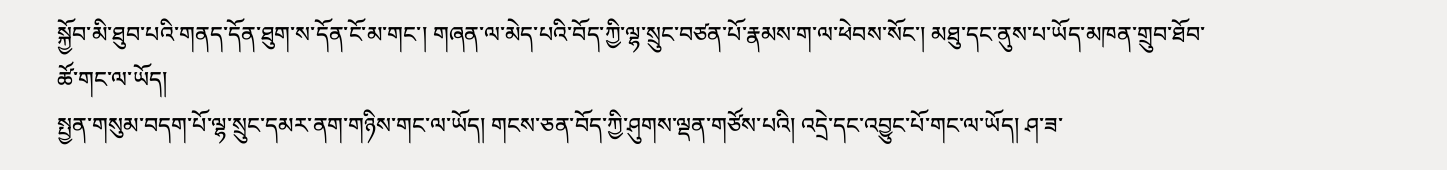སྐྱོབ་མི་ཐུབ་པའི་གནད་དོན་ཐུག་ས་དོན་ངོ་མ་གང་། གཞན་ལ་མེད་པའི་བོད་ཀྱི་ལྷ་སྲུང་བཙན་པོ་རྣམས་ག་ལ་ཕེབས་སོང་། མཐུ་དང་ནུས་པ་ཡོད་མཁན་གྲུབ་ཐོབ་ཚོ་གང་ལ་ཡོད།
སྤྱན་གསུམ་བདག་པོ་ལྷ་སྲུང་དམར་ནག་གཉིས་གང་ལ་ཡོད། གངས་ཅན་བོད་ཀྱི་ཤུགས་ལྡན་གཙོས་པའི། འདྲེ་དང་འབྱུང་པོ་གང་ལ་ཡོད། ཤ་ཟ་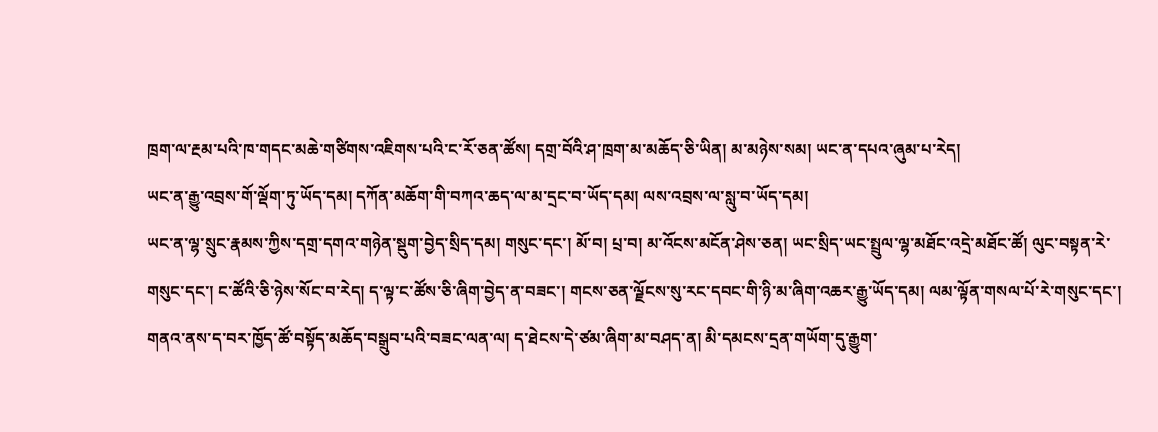ཁྲག་ལ་རྔམ་པའི་ཁ་གདང་མཆེ་གཙིགས་འཇིགས་པའི་ང་རོ་ཅན་ཚོས། དགྲ་བོའི་ཤ་ཁྲག་མ་མཆོད་ཅི་ཡིན། མ་མཉེས་སམ། ཡང་ན་དཔའ་ཞུམ་པ་རེད།
ཡང་ན་རྒྱུ་འབྲས་གོ་ལྡོག་ཏུ་ཡོད་དམ། དཀོན་མཆོག་གི་བཀའ་ཆད་ལ་མ་དྲང་བ་ཡོད་དམ། ལས་འབྲས་ལ་སླུ་བ་ཡོད་དམ།
ཡང་ན་ལྷ་སྲུང་རྣམས་ཀྱིས་དགྲ་དགའ་གཉེན་སྡུག་བྱེད་སྲིད་དམ། གསུང་དང་། མོ་བ། པྲ་བ། མ་འོངས་མངོན་ཤེས་ཅན། ཡང་སྲིད་ཡང་སྤྲུལ་ལྷ་མཐོང་འདྲེ་མཐོང་ཚོ། ལུང་བསྟན་རེ་གསུང་དང་། ང་ཚོའི་ཅི་ཉེས་སོང་བ་རེད། ད་ལྟ་ང་ཚོས་ཅི་ཞིག་བྱེད་ན་བཟང་། གངས་ཅན་ལྗོངས་སུ་རང་དབང་གི་ཉི་མ་ཞིག་འཆར་རྒྱུ་ཡོད་དམ། ལམ་ལྟོན་གསལ་པོ་རེ་གསུང་དང་། གནའ་ནས་ད་བར་ཁྱོད་ཚོ་བསྟོད་མཆོད་བསྒྲུབ་པའི་བཟང་ལན་ལ། ད་ཐེངས་དེ་ཙམ་ཞིག་མ་བཤད་ན། མི་དམངས་དྲན་གཡོག་དུ་རྒྱུག་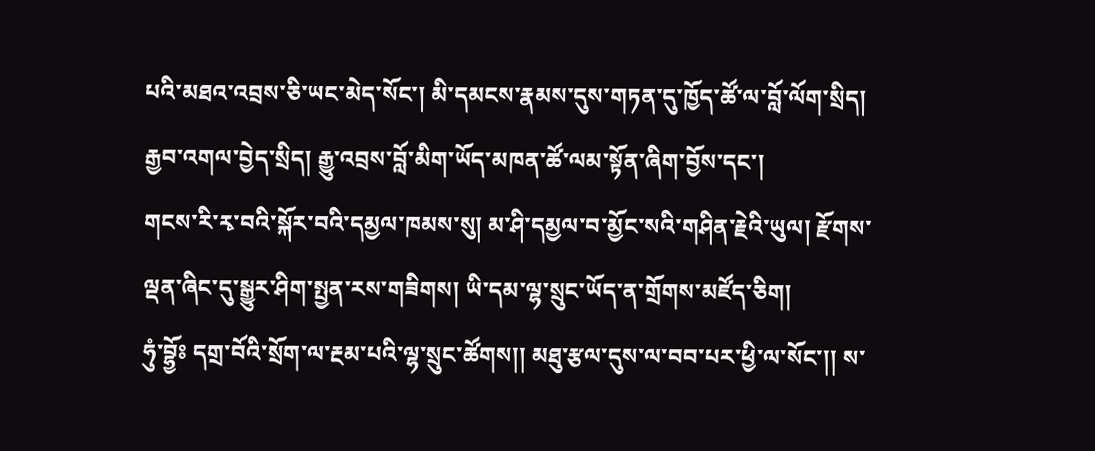པའི་མཐའ་འབྲས་ཅི་ཡང་མེད་སོང་། མི་དམངས་རྣམས་དུས་གཏན་དུ་ཁྱོད་ཚོ་ལ་བློ་ལོག་སྲིད། རྒྱབ་འགལ་བྱེད་སྲིད། རྒྱུ་འབྲས་བློ་མིག་ཡོད་མཁན་ཚོ་ལམ་སྟོན་ཞིག་བྱོས་དང་།
གངས་རི་རྭ་བའི་སྐོར་བའི་དམྱལ་ཁམས་སུ། མ་ཤི་དམྱལ་བ་མྱོང་སའི་གཤིན་རྗེའི་ཡུལ། རྫོགས་ལྡན་ཞིང་དུ་སྒྱུར་ཤིག་སྤྱན་རས་གཟིགས། ཡི་དམ་ལྷ་སྲུང་ཡོད་ན་གྲོགས་མཛོད་ཅིག།
ཧུཾ་བྷྱོཿ དགྲ་བོའི་སྲོག་ལ་རྔམ་པའི་ལྷ་སྲུང་ཚོགས།། མཐུ་རྩལ་དུས་ལ་བབ་པར་ཕྱི་ལ་སོང་།། ས་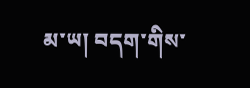མ་ཡ། བདག་གིས་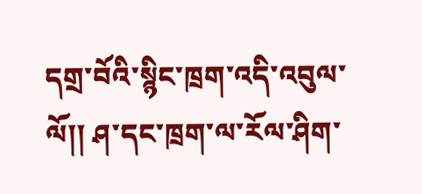དགྲ་བོའི་སྙིང་ཁྲག་འདི་འབུལ་ལོ།། ཤ་དང་ཁྲག་ལ་རོལ་ཤིག་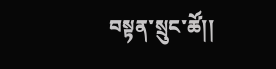བསྟན་སྲུང་ཚོ།།